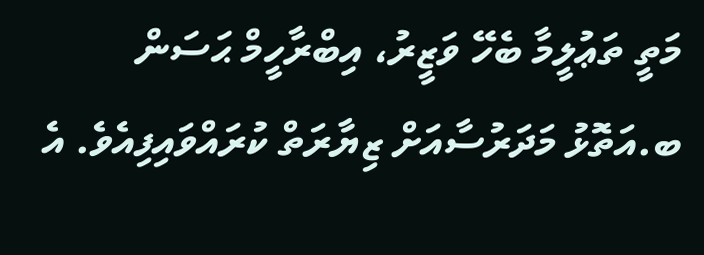މަތީ ތަޢުލީމާ ބެހޭ ވަޒީރު، އިބްރާހީމް ޙަސަން ބ.އަތޮޅު މަދަރުސާއަށް ޒިޔާރަތް ކުރައްވައިފިއެވެ. އެ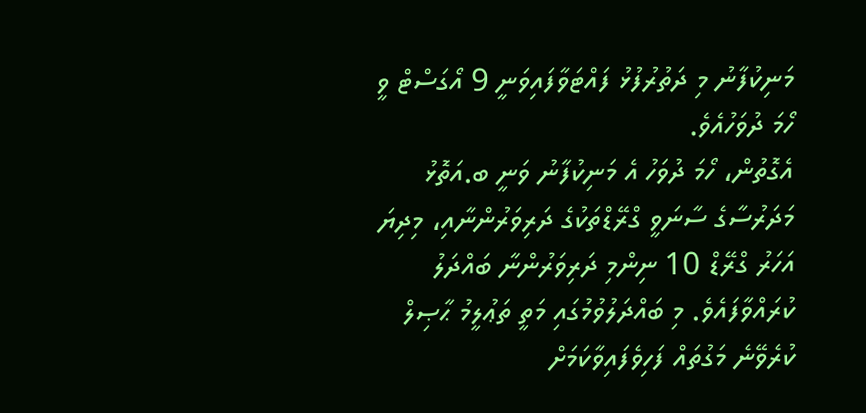މަނިކުފާނު މި ދަތުރުފުޅު ފައްޓަވާފައިވަނީ 9 އޯގަސްޓް ވީ ހޯމަ ދުވަހުއެވެ.
އެގޮތުން، ހޯމަ ދުވަހު އެ މަނިކުފާނު ވަނީ ބ.އަތޮޅު މަދަރުސާގެ ސާނަވީ ގްރޭޑްތަކުގެ ދަރިވަރުންނާއި، މިދިޔަ އަހަރު ގްރޭޑް 10 ނިންމި ދަރިވަރުންނާ ބައްދަލު ކުރައްވާފައެވެ. މި ބައްދަލުވުމުގައި މަތީ ތަޢުލީމު ޙާޞިލް ކުރެވޭނެ މަގުތައް ފަހިވެފައިވާކަމަށް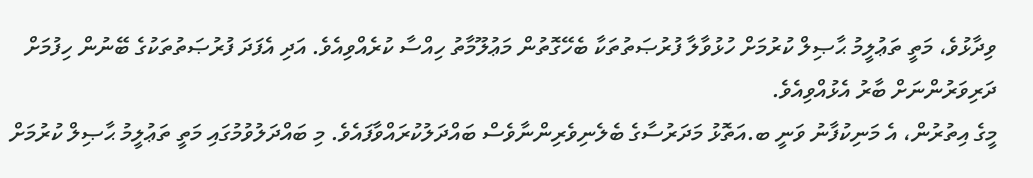ވިދާޅުވެ، މަތީ ތަޢުލީމު ޙާޞިލް ކުރުމަށް ހުޅުވާލާ ފުރުޞަތުތަކާ ބެހޭގޮތުން މަޢުލޫމާތު ހިއްސާ ކުރެއްވިއެވެ. އަދި އެފަދަ ފުރުޞަތުތަކުގެ ބޭނުން ހިފުމަށް ދަރިވަރުންނަށް ބާރު އެޅުއްވިއެވެ.
މީގެ އިތުރުން، އެ މަނިކުފާނު ވަނީ ބ.އަތޮޅު މަދަރުސާގެ ބެލެނިވެރިންނާވެސް ބައްދަލުކުރައްވާފައެވެ. މި ބައްދަލުވުމުގައި މަތީ ތަޢުލީމު ޙާޞިލް ކުރުމަށް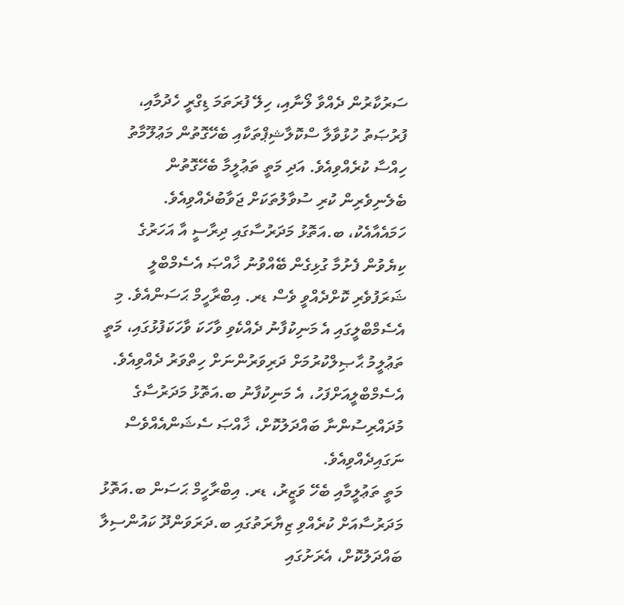ސަރުކާރުން ދެއްވާ ލޯނާއި، ހިލޭ ފުރަތަމަ ޑިގްރީ ހެދުމާއި، ފުރުޞަތު ހުޅުވާލާ ސްކޮލާޝިޕްތަކާއި ބެހޭގޮތުން މަޢުލޫމާތު ހިއްސާ ކުރެއްވިއެވެ. އަދި މަތީ ތަޢުލީމާ ބެހޭގޮތުން ބެލެނިވެރިން ކުރި ސުވާލުތަކަށް ޖަވާބުދެއްވިއެވެ.
ހަމައެއާއެކު، ބ.އަތޮޅު މަދަރުސާގައި ދިރާސީ އާ އަހަރުގެ ކިޔެވުން ފެށުމާ ގުޅިގެން ބޭއްވުނު ޚާއްޞަ އެސެމްބްލީ ޝަރަފުވެރި ކޮށްދެއްވީ ވެސް ޑރ. އިބްރާހީމް ޙަސަންއެވެ. މި އެސެމްބްލީގައި އެ މަނިކުފާނު ދެއްކެވި ވާހަކަ ވާހަކަފުޅުގައި، މަތީ ތަޢުލީމު ޙާޞިލްކުރުމަށް ދަރިވަރުންނަށް ހިތްވަރު ދެއްވިއެވެ. އެސެމްބްލީއަށްފަހު، އެ މަނިކުފާނު ބ.އަތޮޅު މަދަރުސާގެ މުދައްރިސުންނާ ބައްދަލުކޮށް، ޚާއްޞަ ސެޝަންއެއްވެސް ނަގައިދެއްވިއެވެ.
މަތީ ތަޢުލީމާއި ބެހޭ ވަޒީރު، ޑރ. އިބްރާހީމް ޙަސަން ބ.އަތޮޅު މަދަރުސާއަށް ކުރެއްވި ޒިޔާރަތުގައި ބ.ދަރަވަންދޫ ކައުންސިލާ ބައްދަލުކޮށް، އެރަށުގައި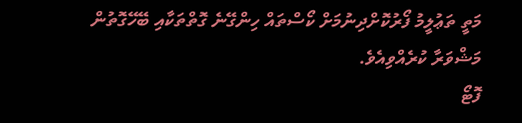މަތީ ތަޢުލީމު ފޯރުކޮށްދިނުމަށް ކޯސްތައް ހިންގޭނެ ގޮތްތަކާއި ބޭހޭގޮތުން މަޝްވަރާ ކުރެއްވިއެވެ.
ފޮޓޯ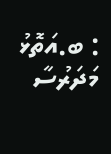: ބ.އަތޮޅު މަދަރުސާ